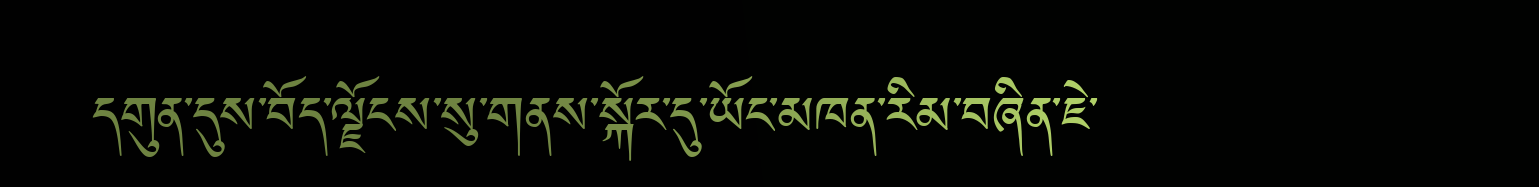དགུན་དུས་བོད་ལྗོངས་སུ་གནས་སྐོར་དུ་ཡོང་མཁན་རིམ་བཞིན་ཇེ་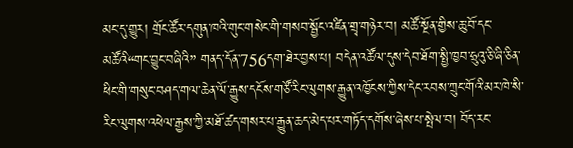མང་དུ་གྱུར། གྲོང་ཚོར་དགུན་ཁའི་གུང་གསེང་གི་གསབ་སྦྱོང་འཛིན་གྲྭ་གཉེར་བ། མཚོ་སྔོན་གྱིས་ཆུ་བོ་དང་མཚོའི“གང་བྱུང་བཞིའི” གནད་དོན་756དག་ཐེར་བྱས་པ། བདེན་འཚོལ་དུས་དེབ་ཐོག་སྤྱི་ཁྱབ་ཧྲུའུ་ཅི་ཞི་ཅིན་ཕིང་གི་གསུང་བཤད་གལ་ཆེན་ལོ་རྒྱུས་དངོས་གཙོ་རིང་ལུགས་རྒྱུན་འཁྱོངས་ཀྱིས་དེང་རབས་ཀྲུང་གོའི་མར་ཁེ་སི་རིང་ལུགས་འཕེལ་རྒྱས་ཀྱི་མཐོ་ཚད་གསར་པ་རྒྱུན་ཆད་མེད་པར་གཏོད་དགོས་ཞེས་པ་སྤེལ་བ། བོད་རང་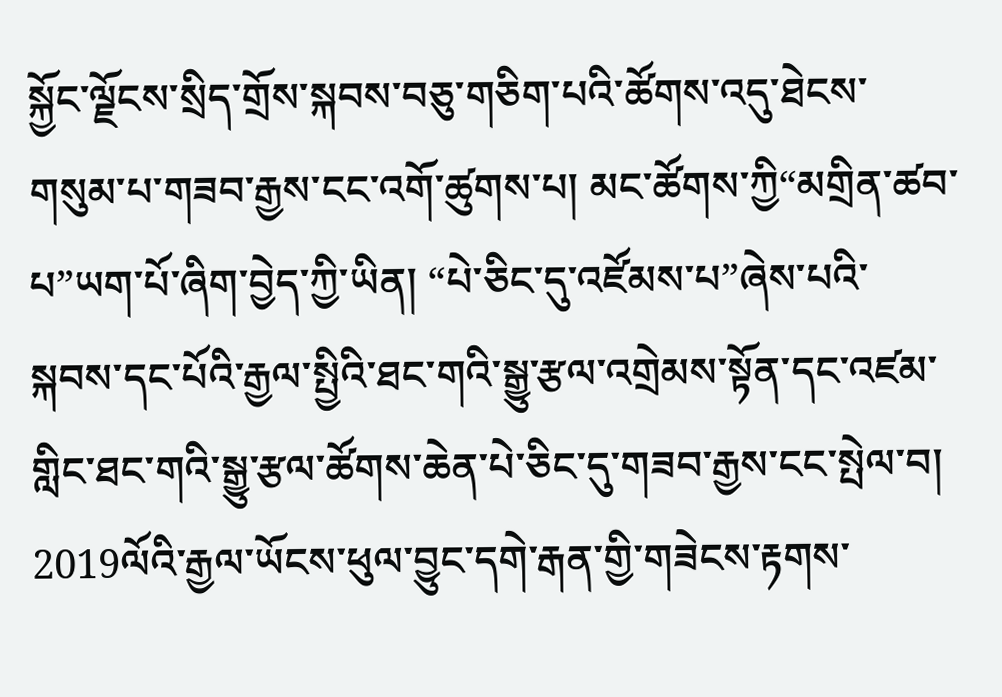སྐྱོང་ལྗོངས་སྲིད་གྲོས་སྐབས་བཅུ་གཅིག་པའི་ཚོགས་འདུ་ཐེངས་གསུམ་པ་གཟབ་རྒྱས་ངང་འགོ་ཚུགས་པ། མང་ཚོགས་ཀྱི“མགྲིན་ཚབ་པ”ཡག་པོ་ཞིག་བྱེད་ཀྱི་ཡིན། “པེ་ཅིང་དུ་འཛོམས་པ”ཞེས་པའི་སྐབས་དང་པོའི་རྒྱལ་སྤྱིའི་ཐང་གའི་སྒྱུ་རྩལ་འགྲེམས་སྟོན་དང་འཛམ་གླིང་ཐང་གའི་སྒྱུ་རྩལ་ཚོགས་ཆེན་པེ་ཅིང་དུ་གཟབ་རྒྱས་ངང་སྤེལ་བ། 2019ལོའི་རྒྱལ་ཡོངས་ཕུལ་བྱུང་དགེ་རྒན་གྱི་གཟེངས་རྟགས་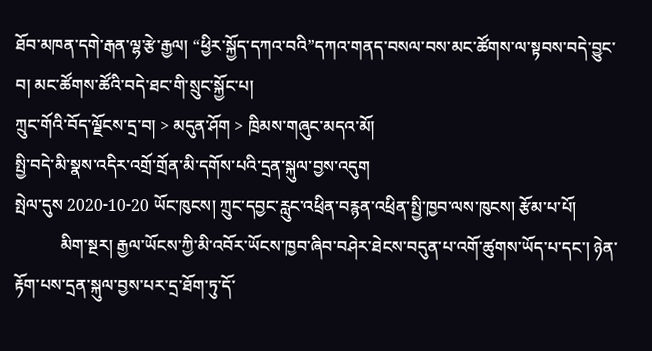ཐོབ་མཁན་དགེ་རྒན་ལྷ་རྩེ་རྒྱལ། “ཕྱིར་སྐྱོད་དཀའ་བའི”དཀའ་གནད་བསལ་བས་མང་ཚོགས་ལ་སྟབས་བདེ་བྱུང་བ། མང་ཚོགས་ཚོའི་བདེ་ཐང་གི་སྲུང་སྐྱོང་པ།
ཀྲུང་གོའི་བོད་ལྗོངས་དྲ་བ། > མདུན་ཤོག > ཁྲིམས་གཞུང་མདའ་མོ།
སྤྱི་བདེ་མི་སྣས་འདིར་འགྲོ་གྲོན་མི་དགོས་པའི་དྲན་སྐུལ་བྱས་འདུག
སྤེལ་དུས 2020-10-20 ཡོང་ཁུངས། ཀྲུང་དབྱང་རླུང་འཕྲིན་བརྙན་འཕྲིན་སྤྱི་ཁྱབ་ལས་ཁུངས། རྩོམ་པ་པོ།
           མིག་སྔར། རྒྱལ་ཡོངས་ཀྱི་མི་འབོར་ཡོངས་ཁྱབ་ཞིབ་བཤེར་ཐེངས་བདུན་པ་འགོ་ཚུགས་ཡོད་པ་དང་། ཉེན་རྟོག་པས་དྲན་སྐུལ་བྱས་པར་དྲ་ཐོག་ཏུ་དོ་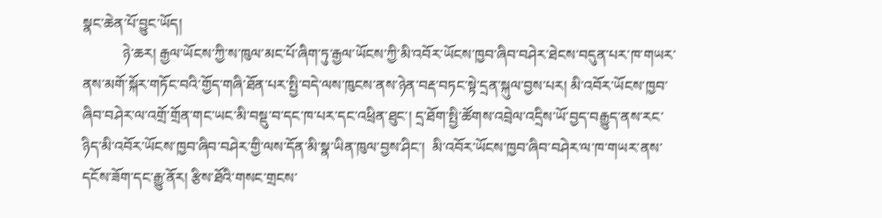སྣང་ཆེན་པོ་བྱུང་ཡོད།
           ཉེ་ཆར། རྒྱལ་ཡོངས་ཀྱི་ས་ཁུལ་མང་པོ་ཞིག་ཏུ་རྒྱལ་ཡོངས་ཀྱི་མི་འབོར་ཡོངས་ཁྱབ་ཞིབ་བཤེར་ཐེངས་བདུན་པར་ཁ་གཡར་ནས་མགོ་སྐོར་གཏོང་བའི་གྱོད་གཞི་ཐོན་པར་སྤྱི་བདེ་ལས་ཁུངས་ནས་ཉེན་བརྡ་བཏང་སྟེ་དྲན་སྐུལ་བྱས་པར། མི་འབོར་ཡོངས་ཁྱབ་ཞིབ་བཤེར་ལ་འགྲོ་གྲོན་གང་ཡང་མི་བསྡུ་བ་དང་ཁ་པར་དང་འཕྲིན་ཐུང་། དྲ་ཐོག་སྤྱི་ཚོགས་འབྲེལ་འདྲིས་ཡོ་བྱད་བརྒྱུད་ནས་རང་ཉིད་མི་འབོར་ཡོངས་ཁྱབ་ཞིབ་བཤེར་གྱི་ལས་དོན་མི་སྣ་ཡིན་ཁུལ་བྱས་ཤིང་།  མི་འབོར་ཡོངས་ཁྱབ་ཞིབ་བཤེར་ལ་ཁ་གཡར་ནས་དངོས་ཟོག་དང་རྒྱུ་ནོར། རྩིས་ཐོའི་གསང་གྲངས་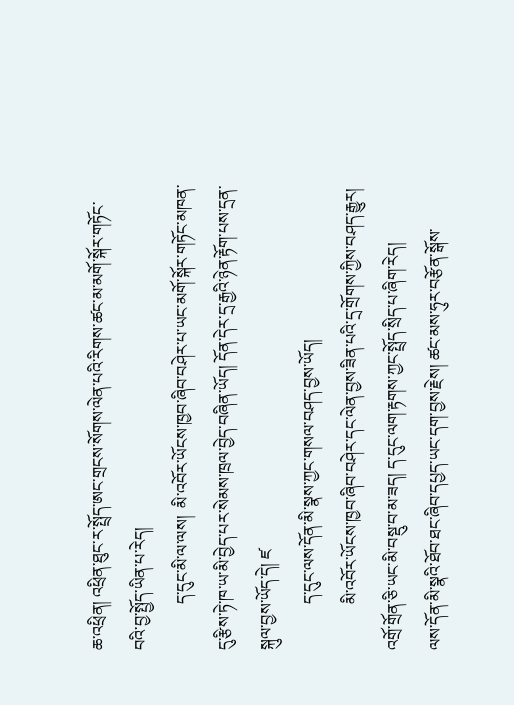ཆ་འཕྲིན། འཕྲིན་ཐུང་ར་སྤྲོད་ཨང་གྲངས་སོགས་ལེན་པའི་རིགས་ཚང་མ་མགོ་སྐོར་གཏོང་བའི་བྱ་སྤྱོད་ཡིན་པ་རེད།
           ད་དུང་མི་ལ་ལས།  མི་འབོར་ཡོངས་ཁྱབ་ཞིབ་བཤེར་པ་ཡང་མགོ་སྐོར་གཏོང་མཁན་དུ་རྩིས་ཏེ་ཁ་ཡ་མི་བྱེད་པར་སེམས་ཁྲལ་བྱེད་བཞིན་ཡོད། དོན་དེར་དྲ་རྒྱའི་ཉེན་རྟོག་པས་དྲན་སྐུལ་བྱས་ཡོད་དེ། ཛ
           ད་དུང་ལས་དོན་མི་སྣས་ཀྱང་གསལ་བཤད་བྱས་ཡོད།
           མི་འབོར་ཡོངས་ཁྱབ་ཞིབ་བཤེར་དང་ལེན་བྱས་ཟིན་པའི་དྲ་གྲོགས་ཀྱིས་བཤད་རྒྱུར། འགྲོ་གྲོན་ཅི་ཡང་མི་བསྡུ་བ་མ་ཟད། ད་དུང་ལག་རྟགས་ཀྱང་སྤྲོད་སྲིད་པ་ཞིག་རེད།
ལས་དོན་མི་སྣའི་ཐོབ་ཐང་ཞིབ་དཔྱད་ཡང་དག་བྱས་རྗེས། ཚང་མས་ཧུར་བརྩོན་སྒོས་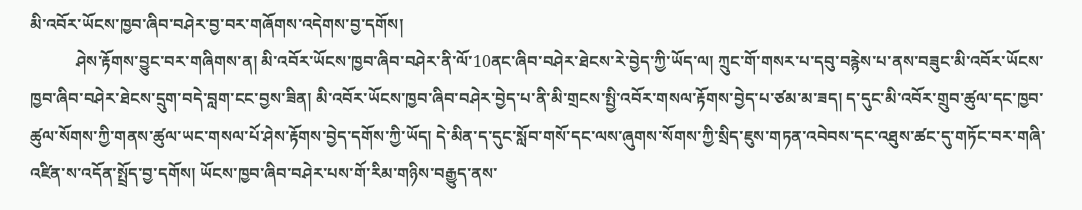མི་འབོར་ཡོངས་ཁྱབ་ཞིབ་བཤེར་བྱ་བར་གཞོགས་འདེགས་བྱ་དགོས།
           ཤེས་རྟོགས་བྱུང་བར་གཞིགས་ན། མི་འབོར་ཡོངས་ཁྱབ་ཞིབ་བཤེར་ནི་ལོ་10ནང་ཞིབ་བཤེར་ཐེངས་རེ་བྱེད་ཀྱི་ཡོད་ལ། ཀྲུང་གོ་གསར་པ་དབུ་བརྙེས་པ་ནས་བཟུང་མི་འབོར་ཡོངས་ཁྱབ་ཞིབ་བཤེར་ཐེངས་དྲུག་བདེ་བླག་ངང་བྱས་ཟིན། མི་འབོར་ཡོངས་ཁྱབ་ཞིབ་བཤེར་བྱེད་པ་ནི་མི་གྲངས་སྤྱི་འབོར་གསལ་རྟོགས་བྱེད་པ་ཙམ་མ་ཟད། ད་དུང་མི་འབོར་གྲུབ་ཚུལ་དང་ཁྱབ་ཚུལ་སོགས་ཀྱི་གནས་ཚུལ་ཡང་གསལ་པོ་ཤེས་རྟོགས་བྱེད་དགོས་ཀྱི་ཡོད། དེ་མིན་ད་དུང་སློབ་གསོ་དང་ལས་ཞུགས་སོགས་ཀྱི་སྲིད་ཇུས་གཏན་འབེབས་དང་འཐུས་ཚང་དུ་གཏོང་བར་གཞི་འཛིན་ས་འདོན་སྤྲོད་བྱ་དགོས། ཡོངས་ཁྱབ་ཞིབ་བཤེར་པས་གོ་རིམ་གཉིས་བརྒྱུད་ནས་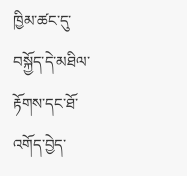ཁྱིམ་ཚང་དུ་བསྐྱོད་དེ་མཐིལ་རྟོགས་དང་ཐོ་འགོད་བྱེད་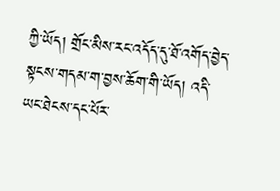ཀྱི་ཡོད། གྲོང་མིས་རང་འདོད་དུ་ཐོ་འགོད་བྱེད་སྟངས་གདམ་ག་བྱས་ཆོག་གི་ཡོད། འདི་ཡང་ཐེངས་དང་པོར་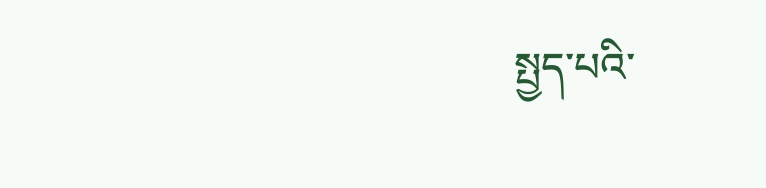སྤྱད་པའི་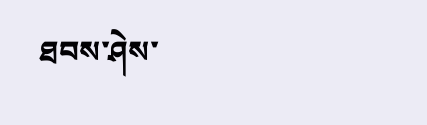ཐབས་ཤེས་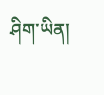ཤིག་ཡིན།